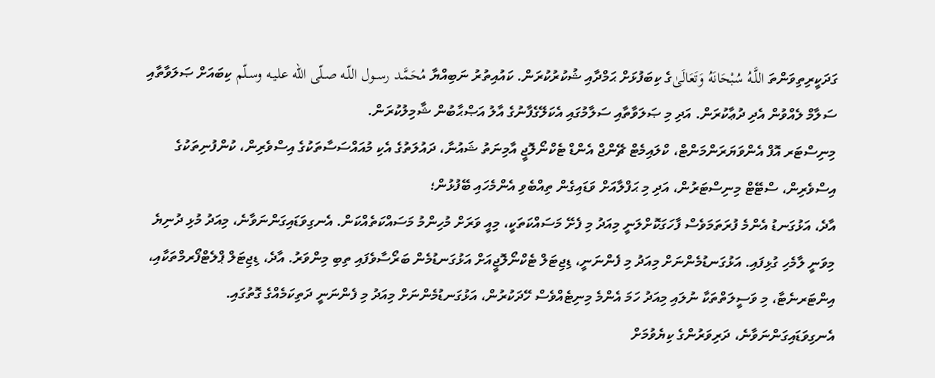ގަދަކީރިތިވަންތަ اللَّـهُ سُبْحَانَهُ وَتَعَالَىٰގެ ކިބަފުޅަށް ޙަމްދާއި ޝުކުރުކުރަން. ކައުއިތުރު ނަބިއްޔާ مُحَمَّـد رســول اللّـه صـلّى الله علـيـه وسـلّم ކިބައަށް ޞަލަވާތާއި ސަލާމް ލެއްވުން އެދި ދުޢާކުރަން. އަދި މި ޞަލަވާތާއި ސަލާމުގައި އެކަލޭގެފާނުގެ އާލު އަޞްޙާބުން ޝާމިލުކުރަން.
މިނިސްޓަރ އޮފް އެންވަޔަރަންމަންޓް، ކްލައިމެޓް ޗޭންޖް އެންޑް ޓެކްނޯލޮޖީ އާމިނަތު ޝައުނާ، ދައުލަތުގެ އެކި މުއައްސަސާތަކުގެ އިސްވެރިން، ކުންފުނިތަކުގެ އިސްވެރިން، ސްޓޭޓް މިނިސްޓަރުން، އަދި މި ޙަފްލާއަށް ވަޑައިގެން ތިއްބެވި އެންމެހައި ބޭފުޅުން؛
އާދެ، އަޅުގަނޑު އެންމެ ފުރަތަމަވެސް ފާހަގަކޮށްލަނީ މިއަދު މި ފެށޭ މަސައްކަތަކީ، މިއީ ވަރަށް މުހިންމު މަސައްކަތެއްކަން. އެނގިވަޑައިގަންނަވާނެ، މިއަދު މުޅި ދުނިޔެ މިވަނީ ލާމެހި ގުޅިފައި. އަޅުގަނޑުމެންނަށް މިއަދު މި ފެންނަނީ، ޑިޖިޓަލް ޓެކްނޯލޮޖީއަށް އަޅުގަނޑުމެން ބަރޯސާވެފައި ތިބި މިންވަރު. އާދެ، ޑިޖިޓަލް ޕްލެޓްފޯރމްތަކާއި، އިންޓަރނެޓާ، މި ވަސީލަތްތަކާ ނުލައި މިއަދު ހަމަ އެންމެ މިނިޓެއްވެސް ހޭދަކުރުން، އަޅުގަނޑުމެންނަށް މިއަދު މި ފެންނަނީ ދަތިކަމެއްގެ ގޮތުގައި.
އެނގިވަޑައިގަންނަވާނެ، ދަރިވަރުންގެ ކިޔެވުމަށް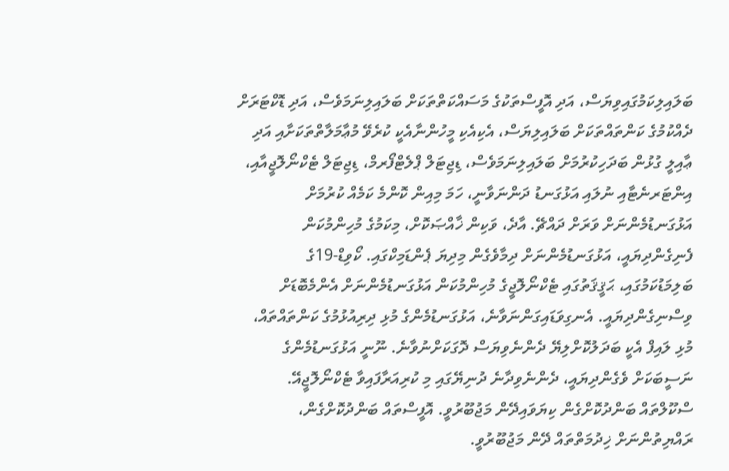ބަލައިލިކަމުގައިވިޔަސް، އަދި އޮފީސްތަކުގެ މަސައްކަތްތަކަށް ބަލައިލިނަމަވެސް، އަދި ޑޮކްޓަރަށް ދެއްކުމުގެ ކަންތައްތަކަށް ބަލައިލިޔަސް، އެކިއެކި މީހުންނާއެކީ ކުރެވޭ މުޢާމަލާތްތަކަށާއި އަދި ޢާއިލީ ގުޅުން ބަދަހިކުރުމަށް ބަލައިލިނަމަވެސް، ޑިޖިޓަލް ޕްލެޓްފޯރމް، ޑިޖިޓަލް ޓެކްނޯލޮޖީއާއި، އިންޓަރނެޓާއި ނުލައި އަޅުގަނޑު ދަންނަވާނީ، ހަމަ މިއިން ކޮންމެ ކަމެއް ކުރުމަށް އަޅުގަނޑުމެންނަށް ވަރަށް ދައްޗޭ. އާދެ، ވަކިން ޚާއްޞަކޮށް، މިކަމުގެ މުހިންމުކަން ފެނިގެންދިޔައީ، އަޅުގަނޑުމެންނަށް ދިމާވެގެން މިދިޔަ ޕެންޑަމިކްގައި. ކޯވިޑް-19ގެ ބަލިމަޑުކަމުގައި، ޙަޤީޤަތުގައި ޓެކްނޯލޮޖީގެ މުހިންމުކަން އަޅުގަނޑުމެންނަށް އެންމެބޮޑަށް ވިސްނިގެންދިޔައީ. އެނގިވަޑައިގަންނަވާނެ، އަޅުގަނޑުމެންގެ މުޅި ދިރިއުޅުމުގެ ކަންތައްތައް، މުޅި ލައިފް އެކީ ބަދަލުކޮށްލިޔޭ ދެންނެވިޔަސް ދޮގަކަށްނުވާނެ. ނޫނީ އަޅުގަނޑުމެންގެ ނަސީބަކަށް ވެގެންދިޔައީ، ދެންނެވިދާނެ ދުނިޔޭގައި މި ކުރިއަރާފައިވާ ޓެކްނޯލޮޖީއޭ. ސްކޫލްތައް ބަންދުކޮށްގެން ކިޔަވައިދޭން މަޖުބޫރުވީ. އޮފީސްތައް ބަންދުކޮށްގެން، ރައްޔިތުންނަށް ޚިދުމަތްތައް ދޭން މަޖުބޫރުވީ.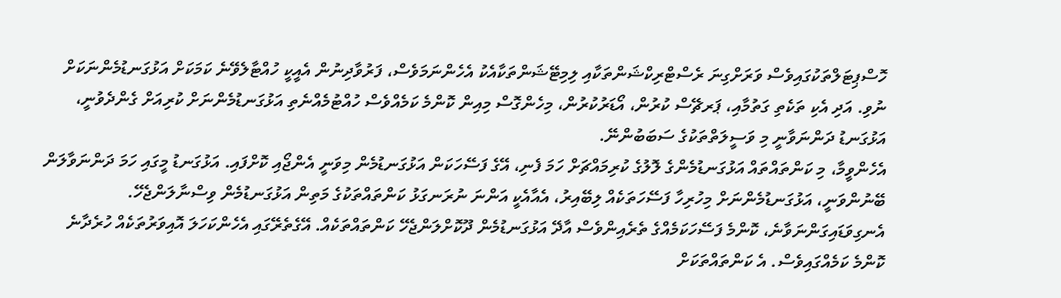ހޮސްޕިޓަލްތަކުގައިވެސް ވަރަށްގިނަ ރެސްޓްރިކްޝަންތަކާއި ލިމިޓޭޝަންތަކާއެކު އެހެންނަމަވެސް، ފަރުވާދިނުން އެއީކީ ހުއްޓާލެވޭނެ ކަމަކަށް އަޅުގަނޑުމެންނަކަށް ނުވި. އަދި އެކި ތަކެތި ގަތުމާއި، ޕަރޗޭސް ކުރުން، އޯޑަރުކުރުން، މިހެންގޮސް މިއިން ކޮންމެ ކަމެއްވެސް ހުއްޓުމެއްނެތި އަޅުގަނޑުމެންނަށް ކުރިއަށް ގެންދެވުނީ، އަޅުގަނޑު ދަންނަވާނީ މި ވަސީލަތްތަކުގެ ސަބަބުންނޭ.
އެހެންވީމާ، މި ކަންތައްތައް އަޅުގަނޑުމެންގެ ލޮލުގެ ކުރިމައްޗަށް ހަމަ ފެނި، އޭގެ ފަސޭހަކަން އަޅުގަނޑުމެން މިވަނީ އެންޖޯއި ކޮށްފައި. އަޅުގަނޑު މީގައި ހަމަ ދަންނަވާލަން ބޭނުންވަނީ، އަޅުގަނޑުމެންނަށް މިހުރިހާ ފަސޭހަތަކެއް ލިބޭއިރު، އެއާއެކީ އަންނަ ނުރަނގަޅު ކަންތައްތަކުގެ މަތިން އަޅުގަނޑުމެން ވިސްނާލަންޖެހޭ. އެނގިވަޑައިގަންނަވާނެ، ކޮންމެ ފަސޭހަކަމެއްގެ ތެރެއިންވެސް އާދޭ އަޅުގަނޑުމެން ދޫކޮށްލަންޖެހޭ ކަންތައްތަކެއް. އޭގެތެރޭގައި އެހެންކަހަލަ އޮއިވަރުތަކެއް ހުރެދާނެ ކޮންމެ ކަމެއްގައިވެސް. އެ ކަންތައްތަކަށް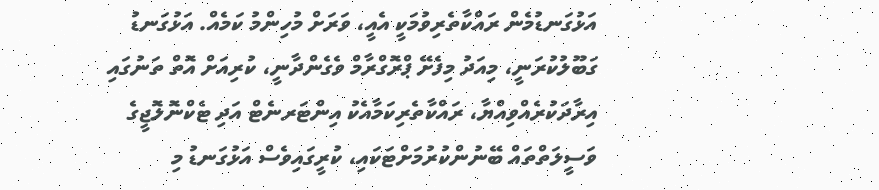އަޅުގަނޑުމެން ރައްކާތެރިވުމަކީ އެއީ، ވަރަށް މުހިންމު ކަމެއް. އަޅުގަނޑު ގަބޫލުކުރަނީ، މިއަދު މިފެށޭ ޕްރޮގްރާމް ވެގެންދާނީ، ކުރިއަށް އޮތް ތަނުގައި އިރާދަކުރެއްވިއްޔާ، ރައްކާތެރިކަމާއެކު އިންޓަރނެޓް އަދި ޓެކްނޮލޮޖީގެ ވަސީލަތްތައް ބޭނުންކުރުމަށްޓަކައި، ކުރީގައިވެސް އަޅުގަނޑު މި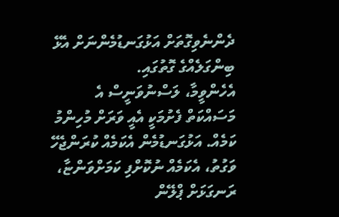ދެންނެވިގޮތަށް އަޅުގަނޑުމެންނަށް އެޅޭ ބިންގަލެއްގެ ގޮތުގައި.
އެހެންވީމާ، ލަސްނުވަނީސް އެ މަސައްކަތް ފެށުމަކީ އެއީ ވަރަށް މުހިންމު ކަމެއް. އަޅުގަނޑުމެން އެކަމެއް ކުރަންޖެހޭ ވަގުތު، އެކަމެއް ނުކޮށްފި ކަމަށްވަންޏާ، ރަނގަޅަށް ޕްލޭން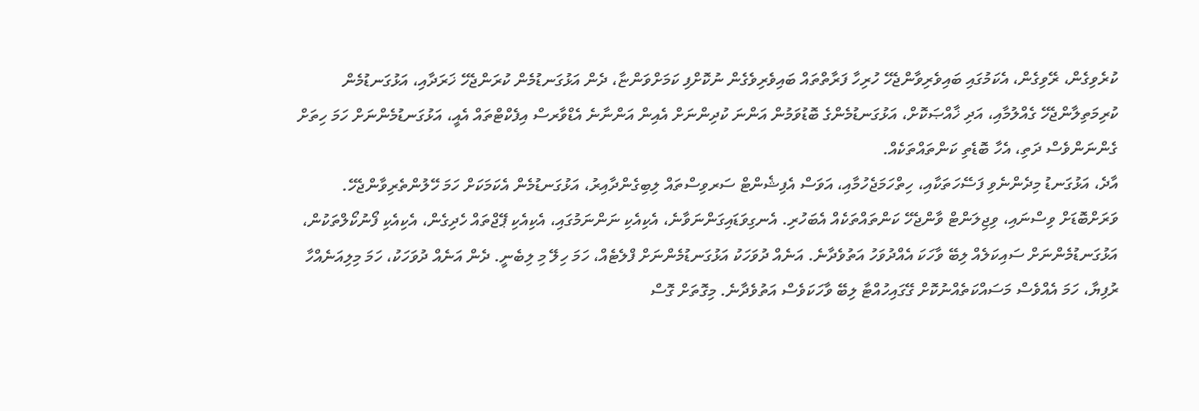ކުރެވިގެން، ރޭވިގެން، އެކަމުގައި ބައިވެރިވާންޖެހޭ ހުރިހާ ފަރާތްތައް ބައިވެރިވެގެން ނުކޮށްފި ކަމަށްވަންޏާ، ދެން އަޅުގަނޑުމެން ކުރަންޖެހޭ ޚަރަދާއި، އަޅުގަނޑުމެން ކުރިމަތިލާންޖެހޭ ގެއްލުމާއި، އަދި ޚާއްޞަކޮށް، އަޅުގަނޑުމެންގެ ބޮޑުވަމުން އަންނަ ކުދިންނަށް އެއިން އަންނާނެ އެޑްވާރސް އިފެކްޓްތައް އެއީ، އަޅުގަނޑުމެންނަށް ހަމަ ހިތަށް ގެންނަންވެސް ދަތި، އެހާ ބޮޑެތި ކަންތައްތަކެއް.
އާދެ، އަޅުގަނޑު މިދެންނެވި ފަސޭހަތަކާއި، ހިތްހަމަޖެހުމާއި، އަވަސް އެފިޝެންޓް ސަރވިސްތައް ލިބިގެންދާއިރު، އަޅުގަނޑުމެން އެކަމަކަށް ހަމަ ހޭލުންތެރިވާންޖެހޭ. ވަރަށްބޮޑަށް ވިސްނައި، ވިޖިލަންޓް ވާންޖެހޭ ކަންތައްތަކެއް އެބަހުރި. އެނގިވަޑައިގަންނަވާނެ، އެކިއެކި ނަންނަމުގައި، އެކިއެކި ޕޭޖްތައް ހެދިގެން، އެކިއެކި ފޯނުކޯލްތަކުން، އަޅުގަނޑުމެންނަށް ސައިކަލެއް ލިބޭ ވާހަކަ އެއްދުވަހު އަތުވެދާނެ. އަނެއް ދުވަހަކު އަޅުގަނޑުމެންނަށް ފްލެޓެއް، ހަމަ ހިލޭ މި ލިބެނީ. ދެން އަނެއް ދުވަހަކު، ހަމަ މިލިއަނެއްހާ ރުފިޔާ، ހަމަ އެއްވެސް މަސައްކަތެއްނުކޮށް ގޭގައިހުއްޓާ ލިބޭ ވާހަކަވެސް އަތުވެދާނެ. މިގޮތަށް ގޮސް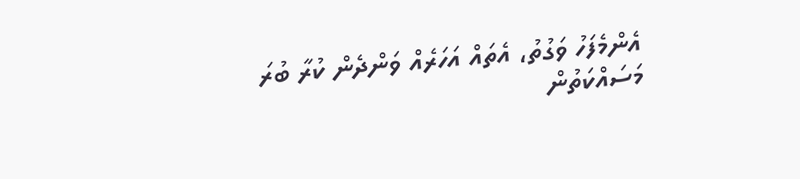އެންމެފަހު ވަގުތު، އެތައް އަހަރެއް ވަންދެން ކުރާ ބުރަ މަސައްކަތުން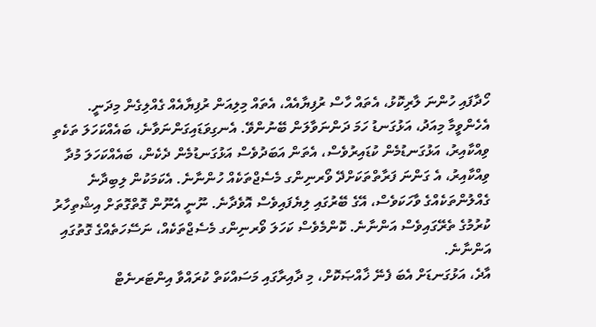ހޯދާފައި ހުންނަ ލާރިކޮޅު، އެތައް ހާސް ރުފިޔާއެއް، އެތައް މިލިއަން ރުފިޔާއެއް ގެއްލިގެން މިދަނީ.
އެހެންވީމާ މިއަދު، އަޅުގަނޑު ހަމަ ދަންނަވާލަން ބޭނުންވޭ. އެނގިވަޑައިގަންނަވާނެ، ބައެއްކަހަލަ ތަކެތި ވިއްކާއިރު، އަޅުގަނޑުމެން ކުޑައިރުވެސް، އެތަން އަބަދުވެސް އަޅުގަނޑުމެން ދެކެން، ބައެއްކަހަލަ މުދާ ވިއްކާއިރު، އެ ގަންނަ ފަރާތްތަކަށްދޭ ވޯރނިންގ މެސެޖްތަކެއް ހުންނާނެ. އެކަމަކުން ލިބިދާނެ ގެއްލުންތަކެއްގެ ވާހަކަވެސް، އޭގެ ބޭރުގައި ލިޔެފައިވެސް އޮވެދާނެ. ނޫނީ އެނޫން ގޮތްގޮތަށް އިޝްތިހާރު ކުރުމުގެ ތެރޭގައިވެސް އަންނާނެ. ކޮންމެވެސް ކަހަލަ ވޯރނިންގ މެސެޖްތަކެއް، ނަސޭހަތެއްގެ ގޮތުގައި އަންނާނެ.
އާދެ، އަޅުގަނޑަށް އެބަ ފެނޭ ޚާއްޞަކޮށް، މި ދާއިރާގައި މަސައްކަތް ކުރައްވާ އިންޓަރނެޓް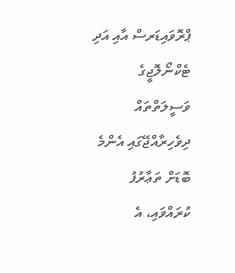ޕްރޮވައިޑަރސް އާއި އަދި ޓެކްނޯލޮޖީގެ ވަސީލަތްތައް ދިވެހިރާއްޖޭގައި އެންމެ ބޮޑަށް ތަޢާރުފު ކުރައްވައި، އެ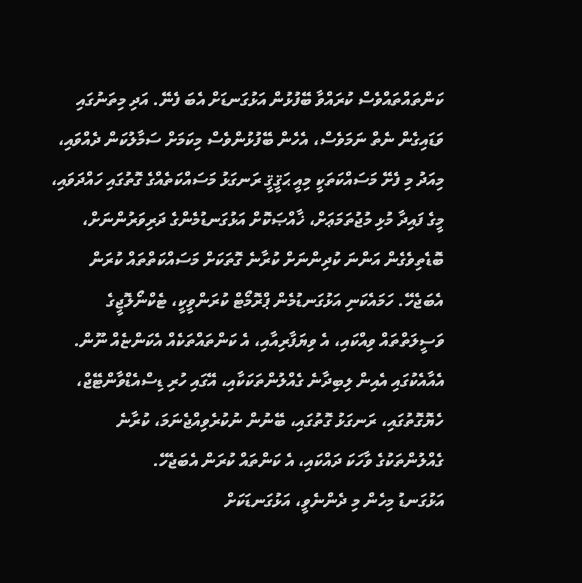ކަންތައްތައްވެސް ކުރައްވާ ބޭފުޅުން އަޅުގަނޑަށް އެބަ ފެނޭ. އަދި މިތަނުގައި ވަޑައިގެން ނެތް ނަމަވެސް، އެހެން ބޭފުޅުންވެސް މިކަމަށް ސަމާލުކަން ދެއްވައި، މިއަދު މި ފެށޭ މަސައްކަތަކީ މިއީ ޙަޤީޤީ ރަނގަޅު މަސައްކަތެއްގެ ގޮތުގައި ހައްދަވައި، މީގެ ފައިދާ މުޅި މުޖުތަމަޢަށް، ޚާއްޞަކޮށް އަޅުގަނޑުމެންގެ ދަރިވަރުންނަށް، ބޮޑެތިވެގެން އަންނަ ކުދިންނަށް ކުރާނެ ގޮތަކަށް މަސައްކަތްތައް ކުރަން އެބަޖެހޭ. ހަމައެކަނި އަޅުގަނޑުމެން ޕްރޮމޯޓް ކުރަންވީކީ، ޓެކްނޯލޮޖީގެ ވަސީލަތްތައް ވިއްކައި، އެ ވިޔަފާރިއާއި، އެ ކަންތައްތަކެއް އެކަންޏެއް ނޫން. އެއާއެކުގައި އެއިން ލިބިދާނެ ގެއްލުންތަކަކާއި، އޭގައި ހުރި ޑިސްއެޑްވާންޓޭޖް، ހެޔޮގޮތުގައި، ރަނގަޅު ގޮތުގައި، ބޭނުން ނުކުރެވިއްޖެނަމަ، ކުރާނެ ގެއްލުންތަކުގެ ވާހަކަ ދައްކައި، އެ ކަންތައް ކުރަން އެބަޖެހޭ.
އަޅުގަނޑު މިހެން މި ދެންނެވީ، އަޅުގަނޑަކަށް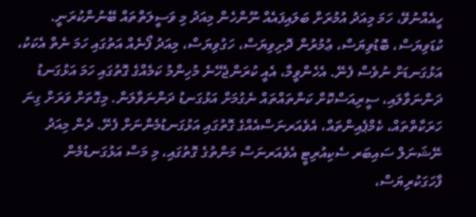ހީއެއްނުވޭ، ހަމަ މިއަދު އުމުރަށް ބަލައިފައެއް ނޫންހެން މިއަދު މި ވަސީލަތްތައް ބޭނުންކުރަނީ. ކުޑަވިޔަސް، ބޮޑުވިޔަސް، ޢުމުރުން ދޮށިވިޔަސް، ހަގުވިޔަސް، މިއަދު ފޯނެއް އަތުގައި ހަމަ ނެތް އެކަކު، އަޅުގަނޑަށް ނުވެސް ފެނޭ. އެހެންވީމާ، އެއީ ކުރަންޖެހޭނެ މުހިންމު ކަމެއްގެ ގޮތުގައި ހަމަ އަޅުގަނޑު ދަންނަވާލައި، ސީރިއަސްކޮށް ކަންތައްތައް ނެގުމަށް އަޅުގަނޑު ދަންނަވާލަން. މިގޮތަށް ވަރަށް ގިނަ ހަރަކާތްތައް، ކެމްޕެއިންތައް، އެވެއަރނަސްއެއްގެ ގޮތުގައި އަޅުގަނޑުމެންނަށް ފެށޭ. ދެން މިއަދު ނޭޝަނަލް ސައިބަރ ސެކިއުރިޓީ އެވެއަރނަސް މަންތުގެ ގޮތުގައި، މި މަސް އަޅުގަނޑުމެން ފާހަގަކުރިޔަސް،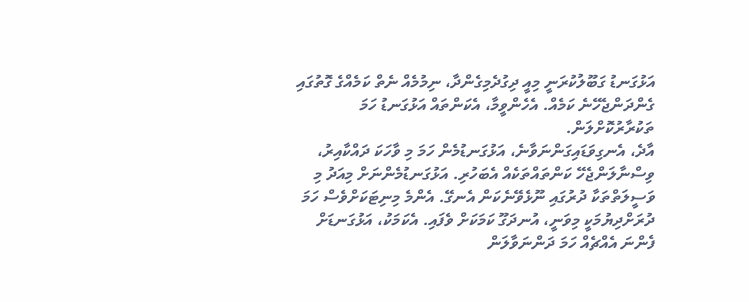އަޅުގަނޑު ގަބޫލުކުރަނީ މިއީ ދިގުދެމިގެންދާ، ނިމުމެއް ނެތް ކަމެއްގެ ގޮތުގައި ގެންދަންޖެހޭނެ ކަމެއް. އެހެންވީމާ، އެކަންތައް އަޅުގަނޑު ހަމަ ތަކުރާރުކޮށްލަން.
އާދެ، އެނގިވަޑައިގަންނަވާނެ، އަޅުގަނޑުމެން ހަމަ މި ވާހަކަ ދައްކާއިރު، ވިސްނާލަންޖެހޭ ކަންތައްތަކެއް އެބަހުރި. އަޅުގަނޑުމެންނަށް މިއަދު މި ވަސީލަތްތަކާ ދުރުގައި ނޫޅެވޭނެކަން އެނގޭ. އެންމެ މިނިޓަކަށްވެސް ހަމަ ދުރަށްދިޔުމަކީ މިވަނީ، އުނދަގޫ ކަމަކަށް ވެފައި. އެކަމަކު، އަޅުގަނޑަށް ފެންނަ އެއްޗެއް ހަމަ ދަންނަވާލަން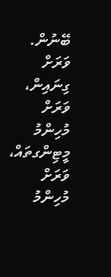ބޭނުން. ވަރަށް ގިނައިން، ވަރަށް މުހިންމު މީޓިންގތައް، ވަރަށް މުހިންމު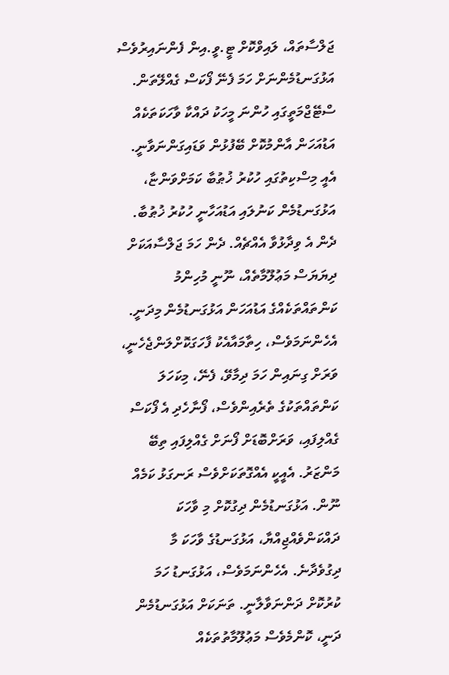ޖަލްސާތައް، ލައިވްކޮށް ޓީ.ވީ.އިން ފެންނައިރުވެސް އަޅުގަނޑުމެންނަށް ހަމަ ފެނޭ ފޯކަސް ގެއްލޭތަން. ސްޓޭޖްމަތީގައި ހުންނަ މީހަކު ދައްކާ ވާހަކަތަކެއް އަޑުއަހަން އާންމުކޮށް ބޭފުޅުން ވަޑައިގަންނަވާނީ. އެއީ މިސްކިތުގައި ހުކުރު ޚުޠުބާ ކަމަށްވަންޏާ، އަޅުގަނޑުމެން ކަނުލައި އަޑުއަހާނީ ހުކުރު ޚުޠުބާ. ދެން އެ ވިދާޅުވާ އެއްޗެއް. ދެން ހަމަ ޖަލްސާއަކަށް ދިޔަޔަސް މަޢުލޫމާތެއް، ނޫނީ މުހިންމު ކަންތައްތަކެއްގެ އަޑުއަހަން އަޅުގަނޑުމެން މިދަނީ. އެހެންނަމަވެސް، ހިތާމައާއެކު ފާހަގަކޮށްލަންޖެހެނީ، ވަރަށް ގިނައިން ހަމަ ދިމާވޭ، ފެނޭ، މިކަހަލަ ކަންތައްތަކުގެ ތެރެއިންވެސް، ފޯނާހެދި އެ ފޯކަސް ގެއްލިފައި، ވަރަށްބޮޑަށް ފޯނަށް ގެއްލިފައި ތިބޭ މަންޒަރު. އެއީކީ އެއްގޮތަކަށްވެސް ރަނގަޅު ކަމެއް ނޫން. އަޅުގަނޑުމެން ދިގުކޮށް މި ވާހަކަ ދައްކަންވެއްޖިއްޔާ، އަޅުގަނޑުގެ ވާހަކަ މާ ދިގުވެދާނެ. އެހެންނަމަވެސް، އަޅުގަނޑު ހަމަ ކުރުކޮށް ދަންނަވާލާނީ. ތަނަކަށް އަޅުގަނޑުމެން ދަނީ، ކޮންމެވެސް މަޢުލޫމާތުތަކެއް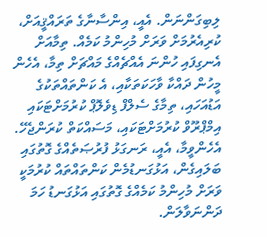ލިބިގަންނަން. އެއީ، އިންސާނާގެ ތަރައްޤީއަށް، ކުރިއެރުމަށް ވަރަށް މުހިންމު ކަމެއް. ތިމާއަށް އެނގިފައި ހުންނަ އެއްޗެއްގެ މައްޗަށް ތިމާ، އެހެން މީހުން ދައްކާ ވާހަކަތަކާއި، އެ ކަންތައްތަކުގެ އަޑުއަހައި، ތިމާގެ ސެލްފް ޑިވެލޮޕް ކުރުމަށްޓަކައި އިމްޕްރޫވް ކުރުމަށްޓަކައި، މަސައްކަތް ކުރަންޖެހޭ. އެހެންވީމާ، އެއީ، ރަނގަޅު ފުރުޞަތެއްގެ ގޮތުގައި ބަލައިގެން، އަޅުގަނޑުމެން ކަންތައްތައް ކުރުމަކީ ވަރަށް މުހިންމު ކަމެއްގެ ގޮތުގައި އަޅުގަނޑު ހަމަ ދަންނަވާލަން.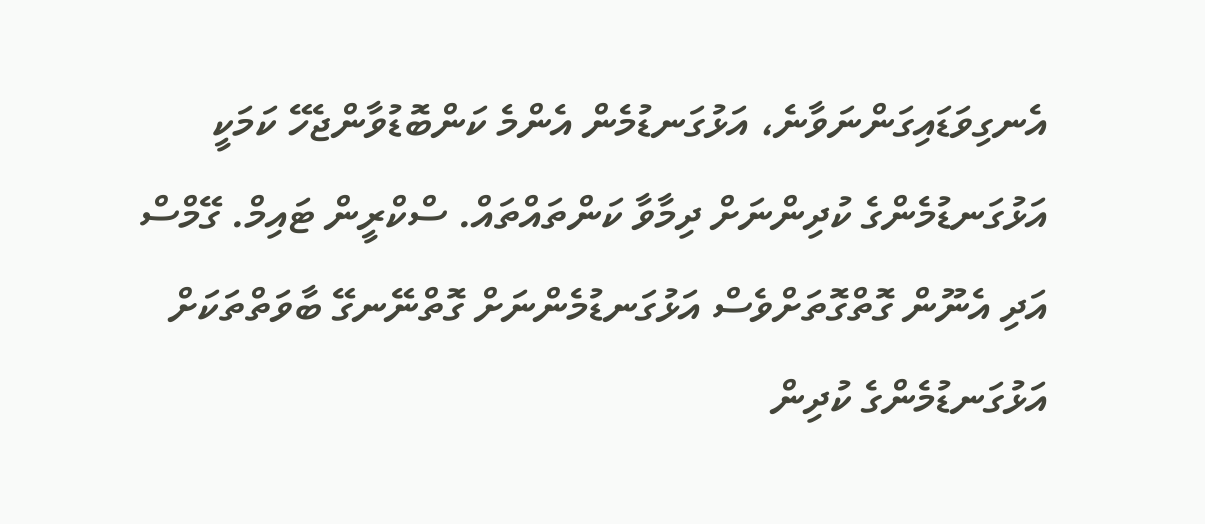އެނގިވަޑައިގަންނަވާނެ، އަޅުގަނޑުމެން އެންމެ ކަންބޮޑުވާންޖެހޭ ކަމަކީ އަޅުގަނޑުމެންގެ ކުދިންނަށް ދިމާވާ ކަންތައްތައް. ސްކްރީން ޓައިމް. ގޭމްސް އަދި އެނޫން ގޮތްގޮތަށްވެސް އަޅުގަނޑުމެންނަށް ގޮތްނޭނގޭ ބާވަތްތަކަށް އަޅުގަނޑުމެންގެ ކުދިން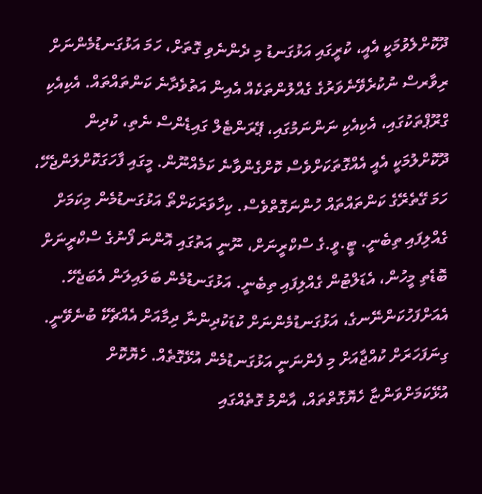ދޫކޮށްލެވުމަކީ އެއީ، ކުރީގައި އަޅުގަނޑު މި ދެންނެވި ގޮތަށް، ހަމަ އަޅުގަނޑުމެންނަށް ރިވާރސް ނުކުރެވޭނެވަރުގެ ގެއްލުންތަކެއް އެއިން އަތުވެދާނެ ކަންތައްތައް. އެކިއެކި ގްރޫޕްތަކުގައި، އެކިއެކި ނަންނަމުގައި، ޕޭރަންޓެލް ގައިޑެންސް ނެތި، ކުދިން ދޫކޮށްލުމަކީ އެއީ އެއްގޮތަކަށްވެސް ކޮށްގެންވާނެ ކަމެއްނޫން. މީގައި ފާހަގަކޮށްލަންޖެހޭ، ހަމަ ގޭތެރޭގެ ކަންތައްތައް ހުންނަގޮތްވެސް. ކިހާވަރަކަށްތޯ އަޅުގަނޑުމެން މިކަމަށް ގެއްލިފައި ތިބެނީ. ޓީ.ވީ.ގެ ސްކްރީނަށް، ނޫނީ އަތުގައި އޮންނަ ފޯނުގެ ސްކްރީނަށް ބޮޑެތި މީހުން، އެޑަލްޓުން ގެއްލިފައި ތިބެނީ. އަޅުގަނޑުމެން ބަލައިލަން އެބަޖެހޭ. އެއަށްފަހުކަންނޭނގެ، އަޅުގަނޑުމެންނަށް ކުޑަކުދިންނާ ދިމާއަށް އެއްޗެކޭ ބުނެވޭނީ. ގިނަފަހަރަށް ކުއްޖާއަށް މި ފެންނަނީ އަޅުގަނޑުމެން އުޅޭގޮތެއް. ހެޔޮކޮށް އުޅޭކަމަށްވަންޏާ ހެޔޮގޮތްތައް، އާންމު ގޮތެއްގައި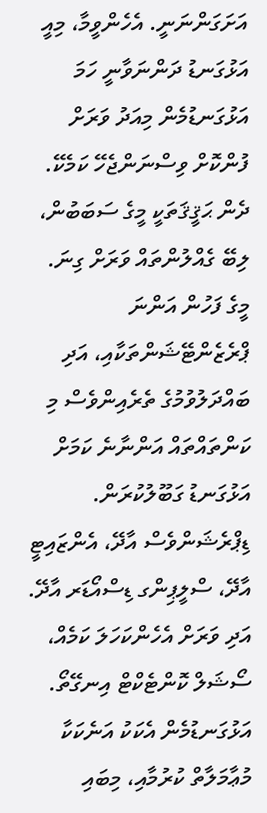އަށަގަންނަނީ. އެހެންވީމާ، މިއީ އަޅުގަނޑު ދަންނަވާނީ ހަމަ އަޅުގަނޑުމެން މިއަދު ވަރަށް ފުންކޮށް ވިސްނަންޖެހޭ ކަމެކޭ.
ދެން ޙަޤީޤަތަކީ މީގެ ސަބަބުން، ލިބޭ ގެއްލުންތައް ވަރަށް ގިނަ. މީގެ ފަހުން އަންނަ ޕްރެޒެންޓޭޝަންތަކާއި، އަދި ބައްދަލުވުމުގެ ތެރެއިންވެސް މި ކަންތައްތައް އަންނާނެ ކަމަށް އަޅުގަނޑު ގަބޫލުކުރަން. ޑިޕްރެޝަންވެސް އާދޭ، އެންޒައިޓީ އާދޭ، ސްލީޕިންގ ޑިސްއޯޑަރ އާދޭ. އަދި ވަރަށް އެހެންކަހަލަ ކަމެއް، ސޯޝަލް ކޮންޓެކްޓް އިނގޭތޯ. އަޅުގަނޑުމެން އެކަކު އަނެކަކާ މުޢާމަލާތް ކުރުމާއި، މިބައި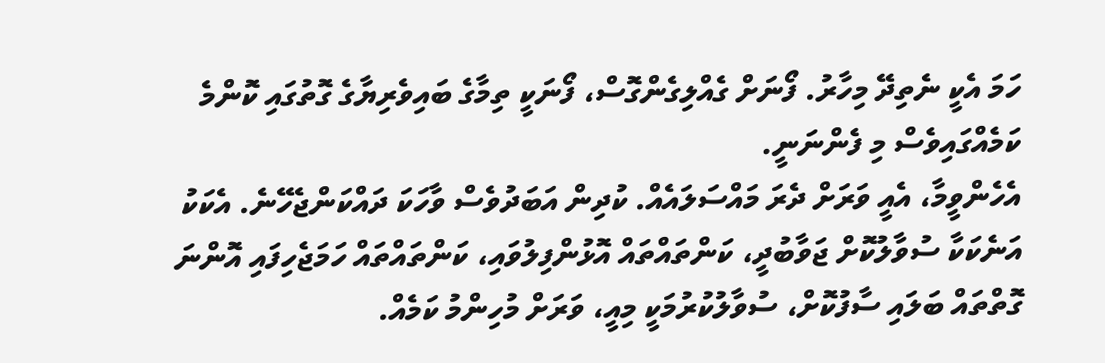ހަމަ އެކީ ނެތިދޭ މިހާރު. ފޯނަށް ގެއްލިގެންގޮސް، ފޯނަކީ ތިމާގެ ބައިވެރިޔާގެ ގޮތުގައި ކޮންމެ ކަމެއްގައިވެސް މި ފެންނަނީ.
އެހެންވީމާ، އެއީ ވަރަށް ދެރަ މައްސަލައެއް. ކުދިން އަބަދުވެސް ވާހަކަ ދައްކަންޖެހޭނެ. އެކަކު އަނެކަކާ ސުވާލުކޮށް ޖަވާބުދީ، ކަންތައްތައް އޮޅުންފިލުވައި، ކަންތައްތައް ހަމަޖެހިފައި އޮންނަ ގޮތްތައް ބަލައި ސާފުކޮށް، ސުވާލުކުރުމަކީ މިއީ، ވަރަށް މުހިންމު ކަމެއް.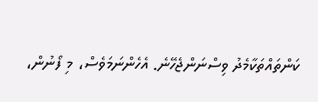ކަންތައްތަކާމެދު ވިސްނަންޖެހޭނެ. އެހެންނަމަވެސް، މި ފޯނުން،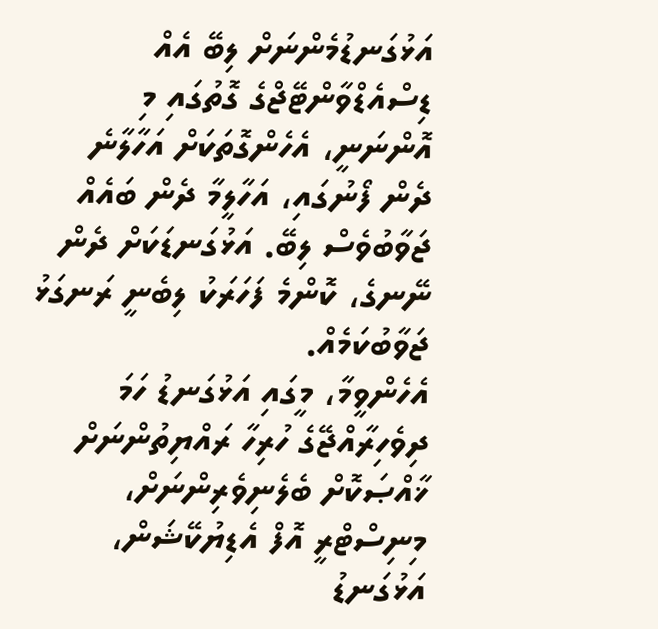އަޅުގަނޑުމެންނަށް ލިބޭ އެއް ޑިސްއެޑްވާންޓޭޖްގެ ގޮތުގައި މި އޮންނަނީ، އެހެންގޮތަކަށް އަހާލާނެ ދެން ފޯނުގައި، އަހާލީމާ ދެން ބައެއް ޖަވާބުވެސް ލިބޭ. އަޅުގަނޑަކަށް ދެން ނޭނގެ، ކޮންމެ ފަހަރަކު ލިބެނީ ރަނގަޅު ޖަވާބުކަމެއް.
އެހެންވީމާ، މީގައި އަޅުގަނޑު ހަމަ ދިވެހިރާއްޖޭގެ ހުރިހާ ރައްޔިތުންނަށް ޚާއްޞަކޮށް ބެލެނިވެރިންނަށް، މިނިސްޓްރީ އޮފް އެޑިޔުކޭޝަން، އަޅުގަނޑު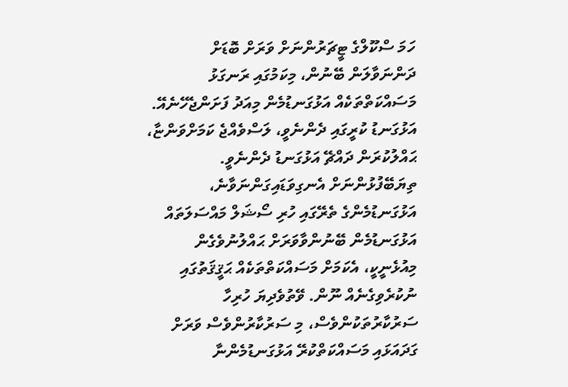ހަމަ ސްކޫލްގެ ޓީޗަރުންނަށް ވަރަށް ބޮޑަށް ދަންނަވާލަން ބޭނުން، މިކަމުގައި ރަނގަޅު މަސައްކަތްތަކެއް އަޅުގަނޑުމެން މިއަދު ފަށަންޖެހޭނެއޭ. އަޅުގަނޑު ކުރީގައި ދެންނެވީ، ލަސްވެއްޖެ ކަމަށްވަންޏާ، ޙައްލުކުރަން ދައްޗޭ އަޅުގަނޑު ދެންނެވީ. ތިޔަބޭފުޅުންނަށް އެނގިވަޑައިގަންނަވާނެ، އަޅުގަނޑުމެންގެ ތެރޭގައި ހުރި ސޯޝަލް މައްސަލަތައް އަޅުގަނޑުމެން ބޭނުންވާވަރަށް ޙައްލުނުވެގެން މިއުޅެނީކީ، އެކަމަށް މަސައްކަތްތަކެއް ޙަޤީޤަތުގައި ނުކުރެވިގެނެއް ނޫން. ވޭތުވެދިޔަ ހުރިހާ ސަރުކާރުތަކުންވެސް، މި ސަރުކާރުންވެސް ވަރަށް ގަދައަޅައި މަސައްކަތްކުރޭ އަޅުގަނޑުމެންނާ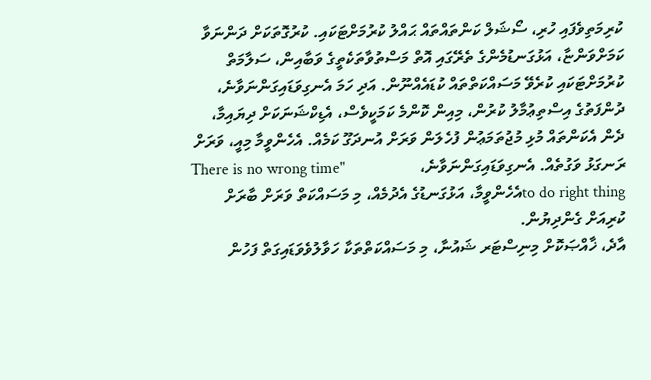ކުރިމަތިވެފައި ހުރި، ސޯޝަލް ކަންތައްތައް ޙައްލު ކުރުމަށްޓަކައި. ކުރުގޮތަކަށް ދަންނަވާ ކަމަށްވަންޏާ، އަޅުގަނޑުމެންގެ ތެރޭގައި އޮތް މަސްތުވާތަކެތީގެ ވަބާއިން، ސަލާމަތް ކުރުމަށްޓަކައި ކުރެވޭ މަސައްކަތްތައް ކުޑައެއްނޫން. އަދި ހަމަ އެނގިވަޑައިގަންނަވާނެ، ދުންފަތުގެ އިސްތިޢުމާލު ކުރުން، މިއިން ކޮންމެ ކަމަކީވެސް، އެޑިކްޝަނަކަށް ދިޔައިމާ، ދެން އެކަންތައް މުޅި މުޖުތަމަޢުން ފުހެލަން ވަރަށް އުނދަގޫ ކަމެއް. އެހެންވީމާ މިއީ، ވަރަށް ރަނގަޅު ވަގުތެއް. އެނގިވަޑައިގަންނަވާނެ،                  "There is no wrong time to do right thingއެހެންވީމާ، އަޅުގަނޑުގެ އެދުމެއް، މި މަސައްކަތް ވަރަށް ބާރަށް ކުރިއަށް ގެންދިޔުން.
އާދެ، ޚާއްޞަކޮށް މިނިސްޓަރ ޝައުނާ، މި މަސައްކަތްތަކާ ހަވާލުވެވަޑައިގަތް ފަހުން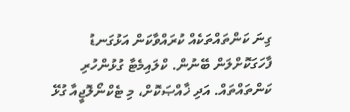ގިނަ ކަންތައްތަކެއް ކުރައްވާކަން އަޅުގަނޑު ފާހަގަކޮށްލަން ބޭނުން. ކްލައިމެޓާ ގުޅުންހުރި ކަންތައްތައް. އަދި ޚާއްޞަކޮށް، މި ޓެކްނޯލޮޖީއާ ގުޅޭ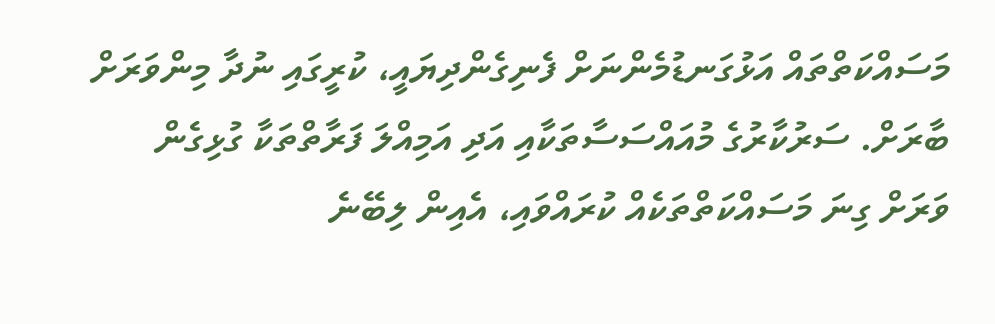މަސައްކަތްތައް އަޅުގަނޑުމެންނަށް ފެނިގެންދިޔައީ، ކުރީގައި ނުދާ މިންވަރަށް ބާރަށް. ސަރުކާރުގެ މުއައްސަސާތަކާއި އަދި އަމިއްލަ ފަރާތްތަކާ ގުޅިގެން ވަރަށް ގިނަ މަސައްކަތްތަކެއް ކުރައްވައި، އެއިން ލިބޭނެ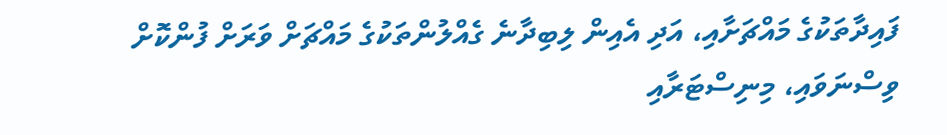ފައިދާތަކުގެ މައްޗަށާއި، އަދި އެއިން ލިބިދާނެ ގެއްލުންތަކުގެ މައްޗަށް ވަރަށް ފުންކޮށް ވިސްނަވައި، މިނިސްޓަރާއި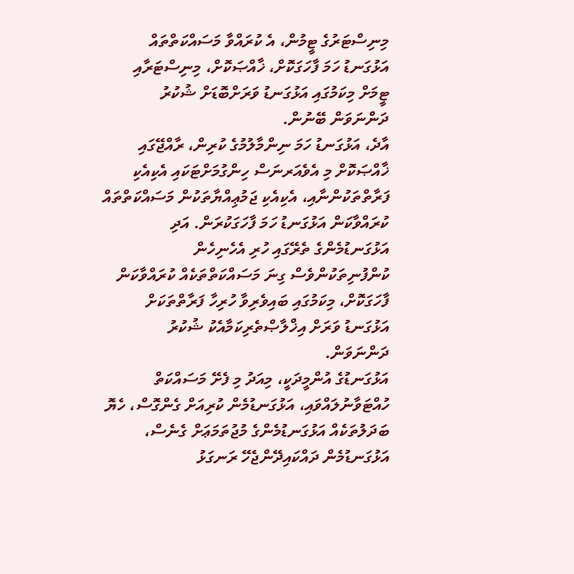މިނިސްޓަރުގެ ޓީމުން، އެ ކުރައްވާ މަސައްކަތްތައް އަޅުގަނޑު ހަމަ ފާހަގަކޮށް، ޚާއްޞަކޮށް، މިނިސްޓަރާއި ޓީމަށް މިކަމުގައި އަޅުގަނޑު ވަރަށްބޮޑަށް ޝުކުރު ދަންނަވަން ބޭނުން.
އާދެ، އަޅުގަނޑު ހަމަ ނިންމާލުމުގެ ކުރިން، ރާއްޖޭގައި ޚާއްޞަކޮށް މި އެވެއަރނަސް ހިންގުމަށްޓަކައި އެކިއެކި ފަރާތްތަކުންނާއި، އެކިއެކި ޖަމުޢިއްޔާތަކުން މަސައްކަތްތައް ކުރައްވާކަން އަޅުގަނޑު ހަމަ ފާހަގަކުރަން. އަދި އަޅުގަނޑުމެންގެ ތެރޭގައި ހުރި އެހެނިހެން ކުންފުނިތަކުންވެސް ގިނަ މަސައްކަތްތަކެއް ކުރައްވާކަން ފާހަގަކޮށް، މިކަމުގައި ބައިވެރިވާ ހުރިހާ ފަރާތްތަކަށް އަޅުގަނޑު ވަރަށް އިޚްލާޞްތެރިކަމާއެކު ޝުކުރު ދަންނަވަން.
އަޅުގަނޑުގެ އުންމީދަކީ، މިއަދު މި ފެށޭ މަސައްކަތް ހުއްޓަވާނުލައްވައި، އަޅުގަނޑުމެން ކުރިއަށް ގެންގޮސް، ހެޔޮ ބަދަލުތަކެއް އަޅުގަނޑުމެންގެ މުޖުތަމަޢަށް ގެނެސް، އަޅުގަނޑުމެން ދައްކައިދޭންޖެހޭ ރަނގަޅު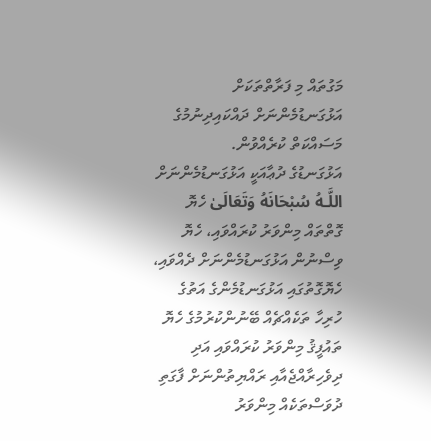މަގުތައް މި ފަރާތްތަކަށް އަޅުގަނޑުމެންނަށް ދައްކައިދިނުމުގެ މަސައްކަތް ކުރެއްވުން.
އަޅުގަނޑުގެ ދުޢާއަކީ އަޅުގަނޑުމެންނަށް اللَّـهُ سُبْحَانَهُ وَتَعَالَىٰ ހެޔޮ ގޮތްތައް މިންވަރު ކުރައްވައި، ހެޔޮ ވިސްނުން އަޅުގަނޑުމެންނަށް ދެއްވައި، ހެޔޮގޮތުގައި އަޅުގަނޑުމެންގެ އަތުގެ ހުރިހާ ތަކެއްޗެއް ބޭނުންކުރުމުގެ ހެޔޮ ތައުފީޤު މިންވަރު ކުރައްވައި އަދި ދިވެހިރާއްޖެއާއި ރައްޔިތުންނަށް ފާގަތި ދުވަސްތަކެއް މިންވަރު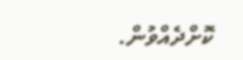ކޮށްދެއްވުން.